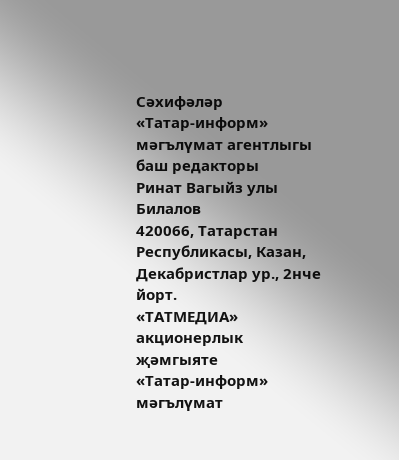Сәхифәләр
«Татар-информ» мәгълүмат агентлыгы баш редакторы
Ринат Вагыйз улы Билалов
420066, Татарстан Республикасы, Казан, Декабристлар ур., 2нче йорт.
«ТАТМЕДИА» акционерлык җәмгыяте
«Татар-информ» мәгълүмат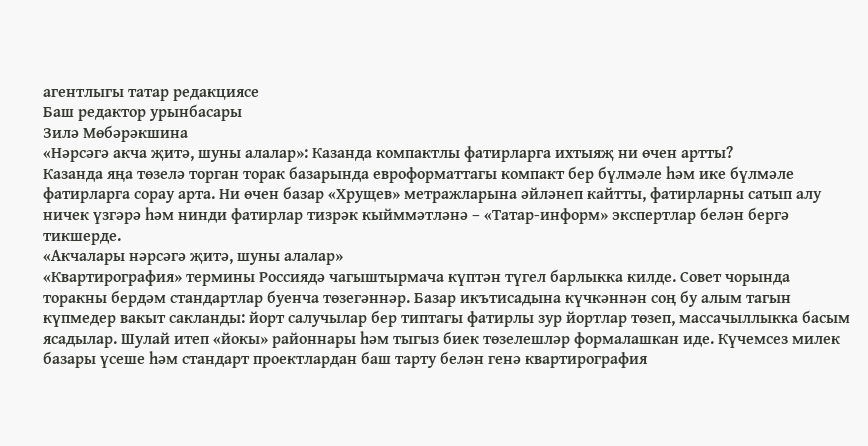агентлыгы татар редакциясе
Баш редактор урынбасары
Зилә Мөбәрәкшина
«Нәрсәгә акча җитә, шуны алалар»: Казанда компактлы фатирларга ихтыяҗ ни өчен артты?
Казанда яңа төзелә торган торак базарында евроформаттагы компакт бер бүлмәле һәм ике бүлмәле фатирларга сорау арта. Ни өчен базар «Хрущев» метражларына әйләнеп кайтты, фатирларны сатып алу ничек үзгәрә һәм нинди фатирлар тизрәк кыйммәтләнә – «Татар-информ» экспертлар белән бергә тикшерде.
«Акчалары нәрсәгә җитә, шуны алалар»
«Квартирография» термины Россиядә чагыштырмача күптән түгел барлыкка килде. Совет чорында торакны бердәм стандартлар буенча төзегәннәр. Базар икътисадына күчкәннән соң бу алым тагын күпмедер вакыт сакланды: йорт салучылар бер типтагы фатирлы зур йортлар төзеп, массачыллыкка басым ясадылар. Шулай итеп «йокы» районнары һәм тыгыз биек төзелешләр формалашкан иде. Күчемсез милек базары үсеше һәм стандарт проектлардан баш тарту белән генә квартирография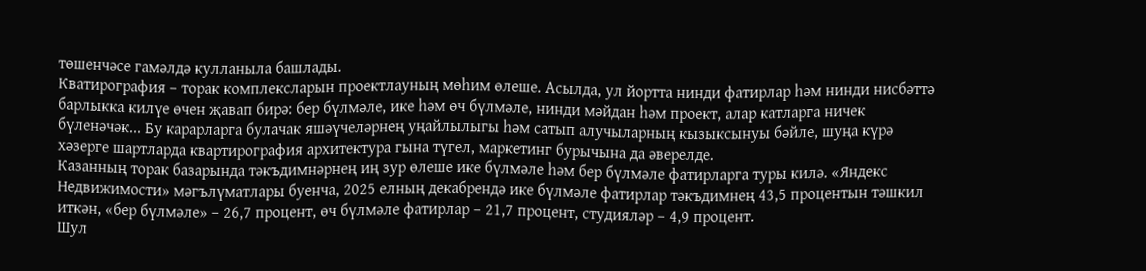төшенчәсе гамәлдә кулланыла башлады.
Кватирография – торак комплексларын проектлауның мөһим өлеше. Асылда, ул йортта нинди фатирлар һәм нинди нисбәттә барлыкка килүе өчен җавап бирә: бер бүлмәле, ике һәм өч бүлмәле, нинди мәйдан һәм проект, алар катларга ничек бүленәчәк... Бу карарларга булачак яшәүчеләрнең уңайлылыгы һәм сатып алучыларның кызыксынуы бәйле, шуңа күрә хәзерге шартларда квартирография архитектура гына түгел, маркетинг бурычына да әверелде.
Казанның торак базарында тәкъдимнәрнең иң зур өлеше ике бүлмәле һәм бер бүлмәле фатирларга туры килә. «Яндекс Недвижимости» мәгълүматлары буенча, 2025 елның декабрендә ике бүлмәле фатирлар тәкъдимнең 43,5 процентын тәшкил иткән, «бер бүлмәле» – 26,7 процент, өч бүлмәле фатирлар – 21,7 процент, студияләр – 4,9 процент.
Шул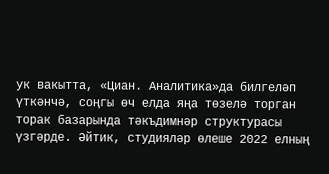ук вакытта, «Циан. Аналитика»да билгеләп үткәнчә, соңгы өч елда яңа төзелә торган торак базарында тәкъдимнәр структурасы үзгәрде. Әйтик, студияләр өлеше 2022 елның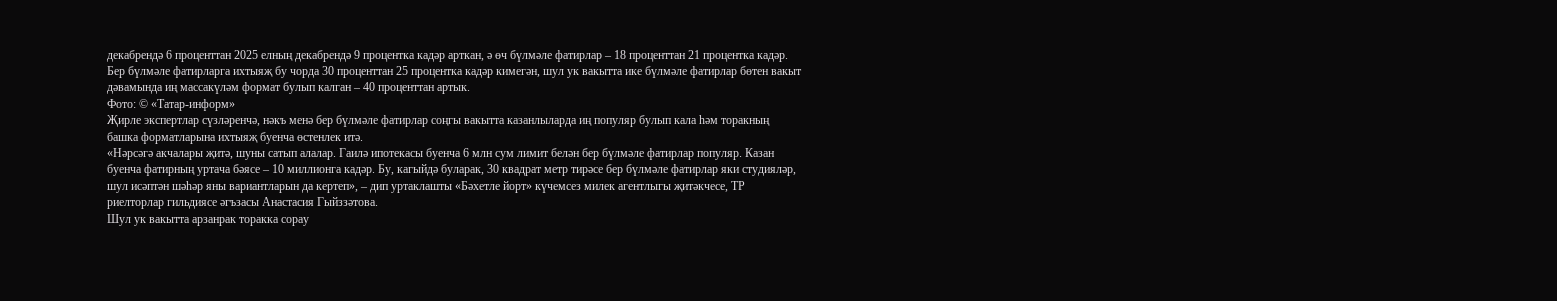декабрендә 6 проценттан 2025 елның декабрендә 9 процентка кадәр арткан, ә өч бүлмәле фатирлар – 18 проценттан 21 процентка кадәр. Бер бүлмәле фатирларга ихтыяҗ бу чорда 30 проценттан 25 процентка кадәр кимегән, шул ук вакытта ике бүлмәле фатирлар бөтен вакыт дәвамында иң массакүләм формат булып калган – 40 проценттан артык.
Фото: © «Татар-информ»
Җирле экспертлар сүзләренчә, нәкъ менә бер бүлмәле фатирлар соңгы вакытта казанлыларда иң популяр булып кала һәм торакның башка форматларына ихтыяҗ буенча өстенлек итә.
«Нәрсәгә акчалары җитә, шуны сатып алалар. Гаилә ипотекасы буенча 6 млн сум лимит белән бер бүлмәле фатирлар популяр. Казан буенча фатирның уртача бәясе – 10 миллионга кадәр. Бу, кагыйдә буларак, 30 квадрат метр тирәсе бер бүлмәле фатирлар яки студияләр, шул исәптән шәһәр яны вариантларын да кертеп», – дип уртаклашты «Бәхетле йорт» күчемсез милек агентлыгы җитәкчесе, ТР риелторлар гильдиясе әгъзасы Анастасия Гыйззәтова.
Шул ук вакытта арзанрак торакка сорау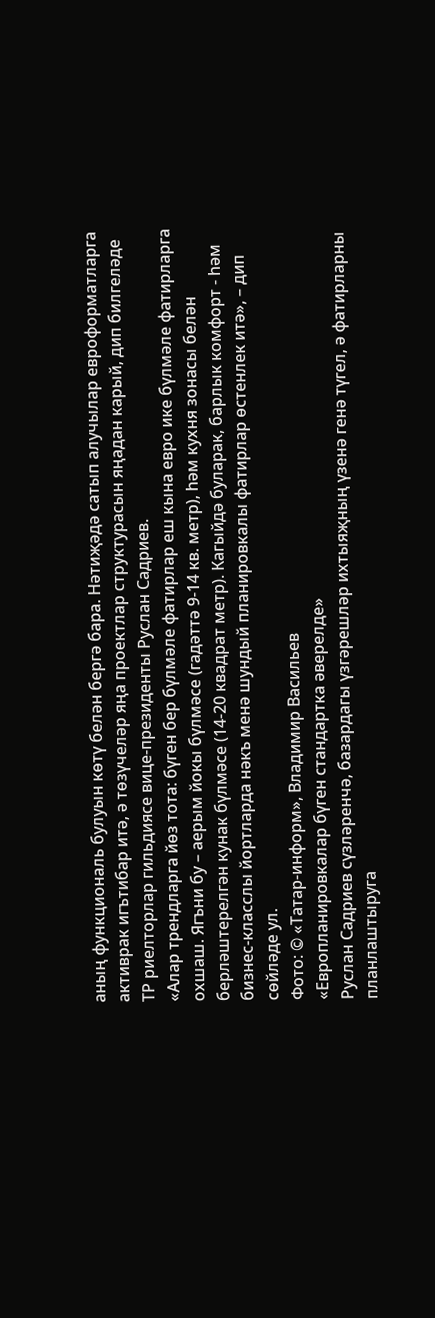аның функциональ булуын көтү белән бергә бара. Нәтиҗәдә сатып алучылар евроформатларга активрак игътибар итә, ә төзүчеләр яңа проектлар структурасын яңадан карый, дип билгеләде ТР риелторлар гильдиясе вице-президенты Руслан Садриев.
«Алар трендларга йөз тота: бүген бер бүлмәле фатирлар еш кына евро ике бүлмәле фатирларга охшаш. Ягъни бу – аерым йокы бүлмәсе (гадәттә 9-14 кв. метр), һәм кухня зонасы белән берләштерелгән кунак бүлмәсе (14-20 квадрат метр). Кагыйдә буларак, барлык комфорт - һәм бизнес-класслы йортларда нәкъ менә шундый планировкалы фатирлар өстенлек итә», – дип сөйләде ул.
Фото: © «Татар-информ», Владимир Васильев
«Европланировкалар бүген стандартка әверелде»
Руслан Садриев сүзләренчә, базардагы үзгәрешләр ихтыяҗның үзенә генә түгел, ә фатирларны планлаштыруга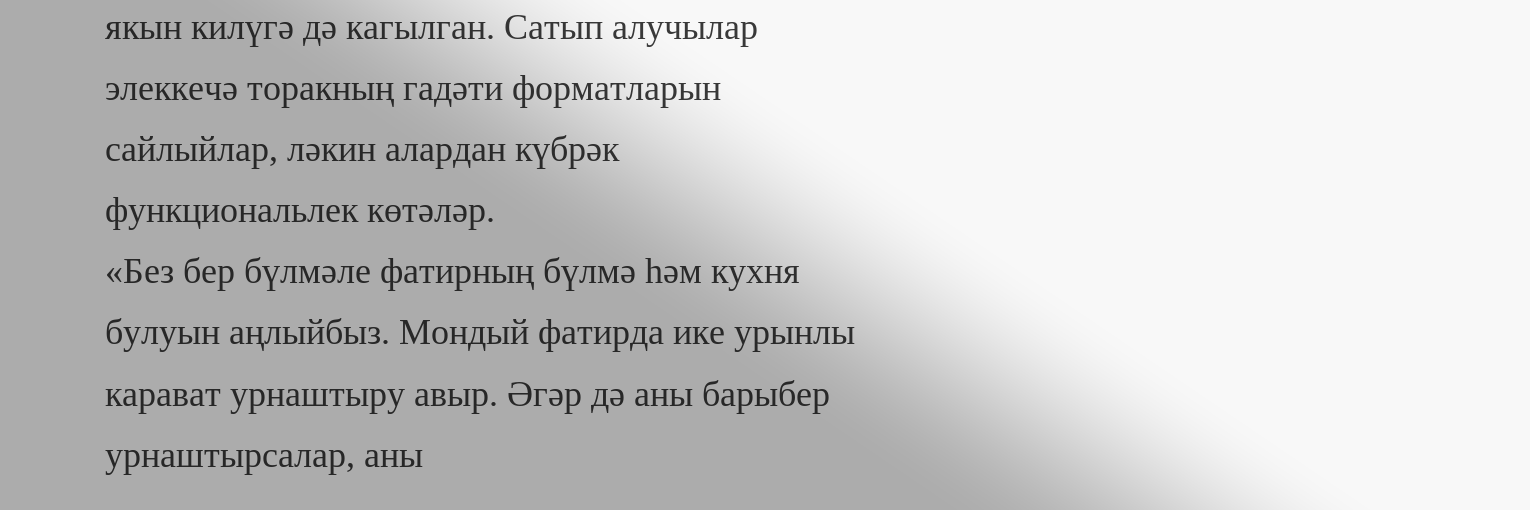якын килүгә дә кагылган. Сатып алучылар элеккечә торакның гадәти форматларын сайлыйлар, ләкин алардан күбрәк функциональлек көтәләр.
«Без бер бүлмәле фатирның бүлмә һәм кухня булуын аңлыйбыз. Мондый фатирда ике урынлы карават урнаштыру авыр. Әгәр дә аны барыбер урнаштырсалар, аны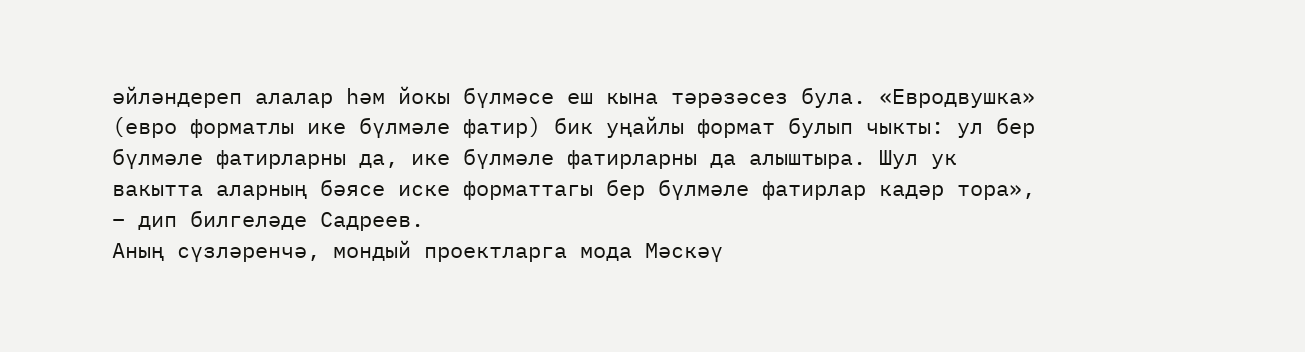әйләндереп алалар һәм йокы бүлмәсе еш кына тәрәзәсез була. «Евродвушка» (евро форматлы ике бүлмәле фатир) бик уңайлы формат булып чыкты: ул бер бүлмәле фатирларны да, ике бүлмәле фатирларны да алыштыра. Шул ук вакытта аларның бәясе иске форматтагы бер бүлмәле фатирлар кадәр тора», – дип билгеләде Садреев.
Аның сүзләренчә, мондый проектларга мода Мәскәү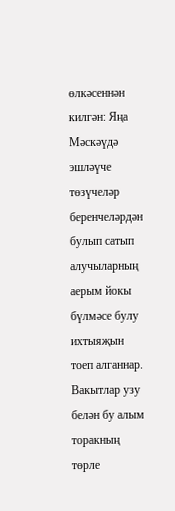өлкәсеннән килгән: Яңа Мәскәүдә эшләүче төзүчеләр беренчеләрдән булып сатып алучыларның аерым йокы бүлмәсе булу ихтыяҗын тоеп алганнар. Вакытлар узу белән бу алым торакның төрле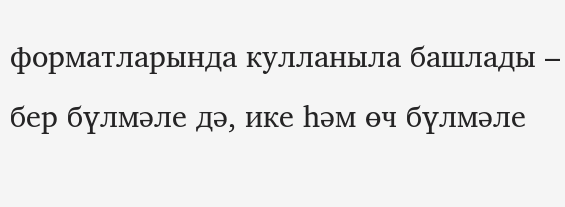форматларында кулланыла башлады – бер бүлмәле дә, ике һәм өч бүлмәле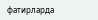фатирларда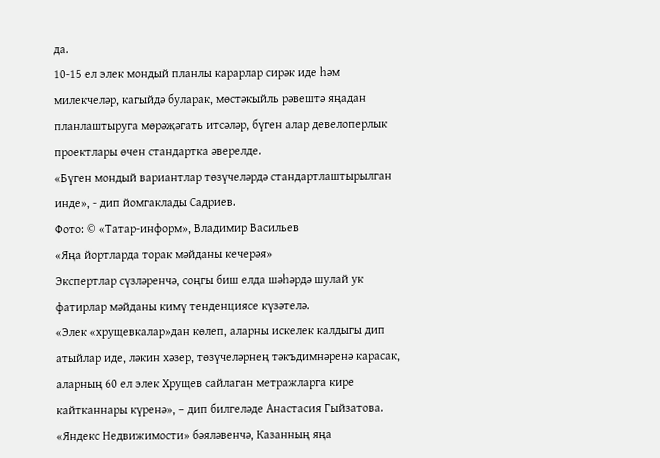да.
10-15 ел элек мондый планлы карарлар сирәк иде һәм милекчеләр, кагыйдә буларак, мөстәкыйль рәвештә яңадан планлаштыруга мөрәҗәгать итсәләр, бүген алар девелоперлык проектлары өчен стандартка әверелде.
«Бүген мондый вариантлар төзүчеләрдә стандартлаштырылган инде», - дип йомгаклады Садриев.
Фото: © «Татар-информ», Владимир Васильев
«Яңа йортларда торак мәйданы кечерәя»
Экспертлар сүзләренчә, соңгы биш елда шәһәрдә шулай ук фатирлар мәйданы кимү тенденциясе күзәтелә.
«Элек «хрущевкалар»дан көлеп, аларны искелек калдыгы дип атыйлар иде, ләкин хәзер, төзүчеләрнең тәкъдимнәренә карасак, аларның 60 ел элек Хрущев сайлаган метражларга кире кайтканнары күренә», – дип билгеләде Анастасия Гыйзатова.
«Яндекс Недвижимости» бәяләвенчә, Казанның яңа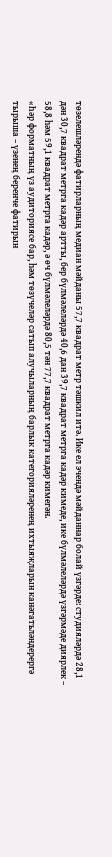төзелешләрендә фатирларның медиан мәйданы 57,7 квадрат метр тәшкил итә. Ике ел эчендә мәйданнар болай үзгәрде: студияләрдә 28,1 дән 30,7 квадрат метрга кадәр артты, бер бүлмәлеләрдә 40,6 дан 39,7 квадрат метрга кадәр кимеде, ике бүлмәлеләрдә үзгәрмәде диярлек – 58,8 һәм 59,1 квадрат метрга кадәр, ә өч бүлмәлеләрдә 80,5 тән 77,7 квадрат метрга кадәр кимегән.
«Һәр форматның үз аудиториясе бар, һәм төзүчеләр сатып алучыларның барлык категорияләренең ихтыяҗларын канәгатьләндерергә тырыша – үзенең беренче фатирын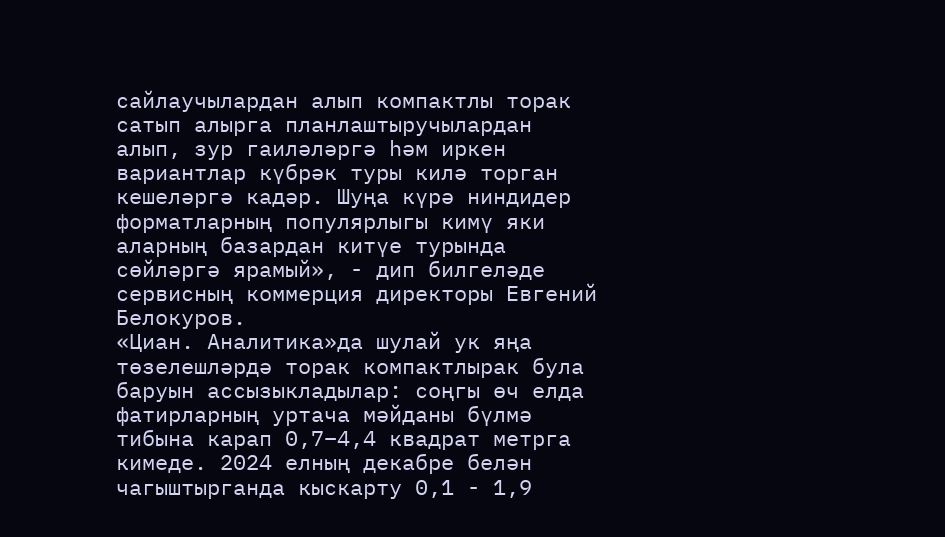сайлаучылардан алып компактлы торак сатып алырга планлаштыручылардан алып, зур гаиләләргә һәм иркен вариантлар күбрәк туры килә торган кешеләргә кадәр. Шуңа күрә ниндидер форматларның популярлыгы кимү яки аларның базардан китүе турында сөйләргә ярамый», - дип билгеләде сервисның коммерция директоры Евгений Белокуров.
«Циан. Аналитика»да шулай ук яңа төзелешләрдә торак компактлырак була баруын ассызыкладылар: соңгы өч елда фатирларның уртача мәйданы бүлмә тибына карап 0,7–4,4 квадрат метрга кимеде. 2024 елның декабре белән чагыштырганда кыскарту 0,1 - 1,9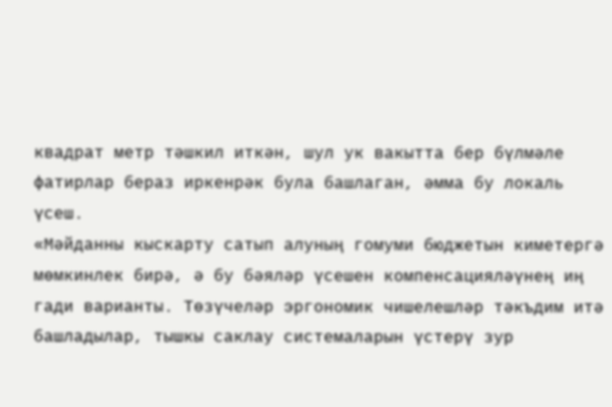квадрат метр тәшкил иткән, шул ук вакытта бер бүлмәле фатирлар бераз иркенрәк була башлаган, әмма бу локаль үсеш.
«Мәйданны кыскарту сатып алуның гомуми бюджетын киметергә мөмкинлек бирә, ә бу бәяләр үсешен компенсацияләүнең иң гади варианты. Төзүчеләр эргономик чишелешләр тәкъдим итә башладылар, тышкы саклау системаларын үстерү зур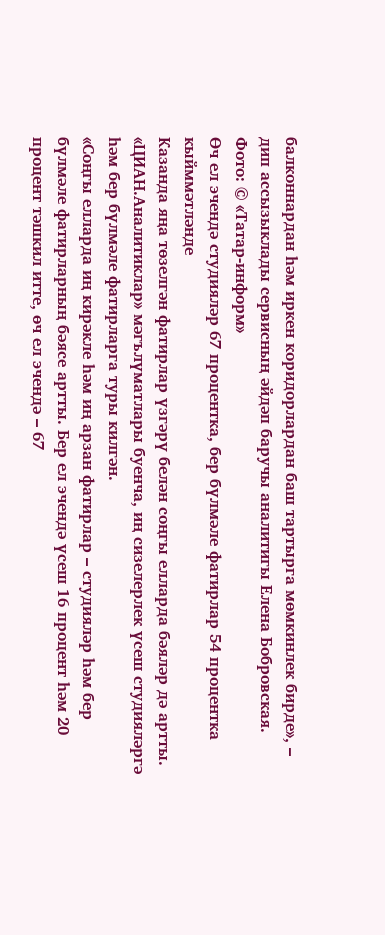балконнардан һәм иркен коридорлардан баш тартырга мөмкинлек бирде», – дип ассызыклады сервисның әйдәп баручы аналитигы Елена Бобровская.
Фото: © «Татар-информ»
Өч ел эчендә студияләр 67 процентка, бер бүлмәле фатирлар 54 процентка кыйммәтләнде
Казанда яңа төзелгән фатирлар үзгәрү белән соңгы елларда бәяләр дә артты. «ЦИАН.Аналитиклар» мәгълүматлары буенча, иң сизелерлек үсеш студияләргә һәм бер бүлмәле фатирларга туры килгән.
«Соңгы елларда иң кирәкле һәм иң арзан фатирлар – студияләр һәм бер бүлмәле фатирларның бәясе артты. Бер ел эчендә үсеш 16 процент һәм 20 процент тәшкил итте, өч ел эчендә – 67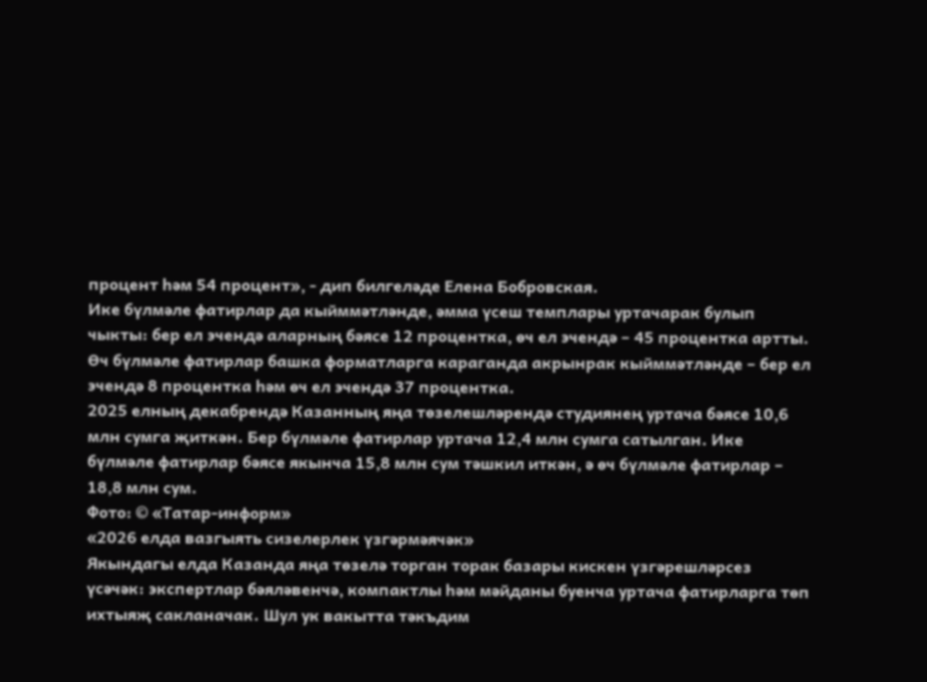процент һәм 54 процент», - дип билгеләде Елена Бобровская.
Ике бүлмәле фатирлар да кыйммәтләнде, әмма үсеш темплары уртачарак булып чыкты: бер ел эчендә аларның бәясе 12 процентка, өч ел эчендә – 45 процентка артты. Өч бүлмәле фатирлар башка форматларга караганда акрынрак кыйммәтләнде – бер ел эчендә 8 процентка һәм өч ел эчендә 37 процентка.
2025 елның декабрендә Казанның яңа төзелешләрендә студиянең уртача бәясе 10,6 млн сумга җиткән. Бер бүлмәле фатирлар уртача 12,4 млн сумга сатылган. Ике бүлмәле фатирлар бәясе якынча 15,8 млн сум тәшкил иткән, ә өч бүлмәле фатирлар – 18,8 млн сум.
Фото: © «Татар-информ»
«2026 елда вазгыять сизелерлек үзгәрмәячәк»
Якындагы елда Казанда яңа төзелә торган торак базары кискен үзгәрешләрсез үсәчәк: экспертлар бәяләвенчә, компактлы һәм мәйданы буенча уртача фатирларга төп ихтыяҗ сакланачак. Шул ук вакытта тәкъдим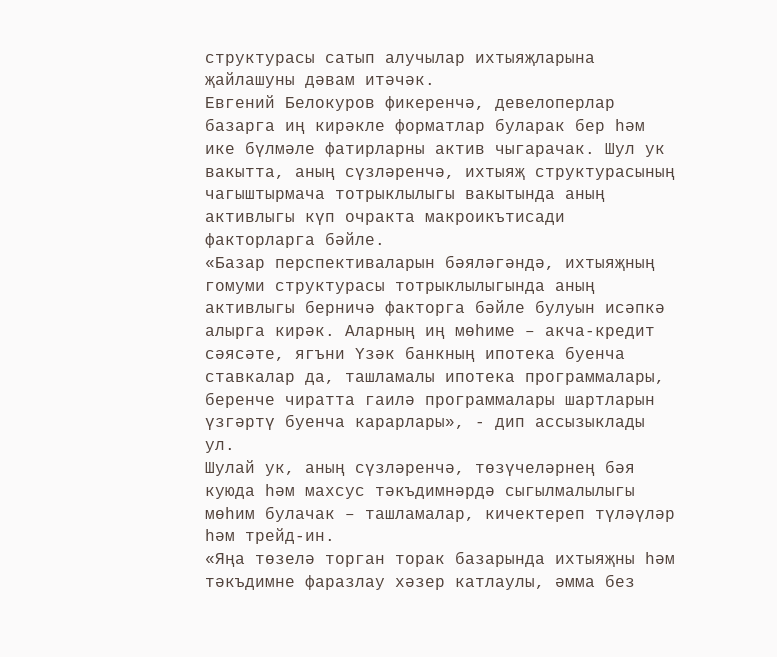структурасы сатып алучылар ихтыяҗларына җайлашуны дәвам итәчәк.
Евгений Белокуров фикеренчә, девелоперлар базарга иң кирәкле форматлар буларак бер һәм ике бүлмәле фатирларны актив чыгарачак. Шул ук вакытта, аның сүзләренчә, ихтыяҗ структурасының чагыштырмача тотрыклылыгы вакытында аның активлыгы күп очракта макроикътисади факторларга бәйле.
«Базар перспективаларын бәяләгәндә, ихтыяҗның гомуми структурасы тотрыклылыгында аның активлыгы берничә факторга бәйле булуын исәпкә алырга кирәк. Аларның иң мөһиме – акча-кредит сәясәте, ягъни Үзәк банкның ипотека буенча ставкалар да, ташламалы ипотека программалары, беренче чиратта гаилә программалары шартларын үзгәртү буенча карарлары», - дип ассызыклады ул.
Шулай ук, аның сүзләренчә, төзүчеләрнең бәя куюда һәм махсус тәкъдимнәрдә сыгылмалылыгы мөһим булачак – ташламалар, кичектереп түләүләр һәм трейд-ин.
«Яңа төзелә торган торак базарында ихтыяҗны һәм тәкъдимне фаразлау хәзер катлаулы, әмма без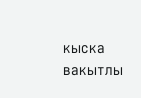кыска вакытлы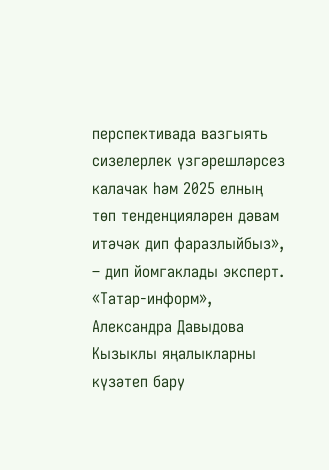перспективада вазгыять сизелерлек үзгәрешләрсез калачак һәм 2025 елның төп тенденцияләрен дәвам итәчәк дип фаразлыйбыз», – дип йомгаклады эксперт.
«Татар-информ», Александра Давыдова
Кызыклы яңалыкларны күзәтеп бару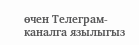өчен Телеграм-каналга язылыгыз